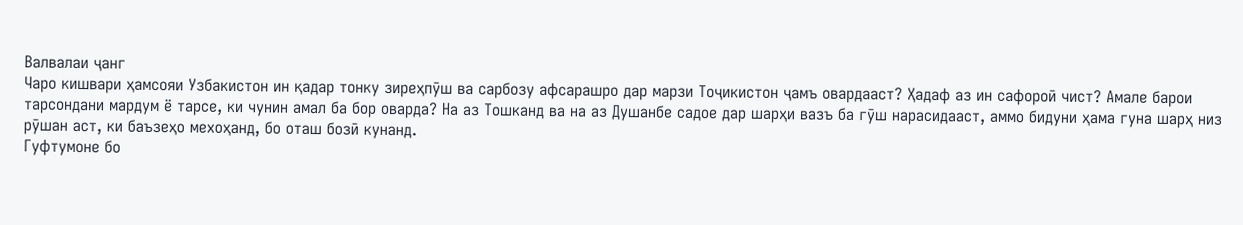Валвалаи ҷанг
Чаро кишвари ҳамсояи Узбакистон ин қадар тонку зиреҳпӯш ва сарбозу афсарашро дар марзи Тоҷикистон ҷамъ овардааст? Ҳадаф аз ин сафороӣ чист? Амале барои тарсондани мардум ё тарсе, ки чунин амал ба бор оварда? На аз Тошканд ва на аз Душанбе садое дар шарҳи вазъ ба гӯш нарасидааст, аммо бидуни ҳама гуна шарҳ низ рӯшан аст, ки баъзеҳо мехоҳанд, бо оташ бозӣ кунанд.
Гуфтумоне бо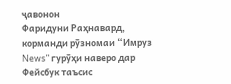ҷавонон
Фаридуни Раҳнавард, корманди рӯзномаи “Имруз News” гурӯҳи наверо дар Фейсбук таъсис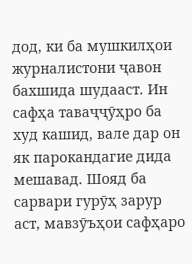дод, ки ба мушкилҳои журналистони ҷавон бахшида шудааст. Ин сафҳа таваҷҷӯҳро ба худ кашид, вале дар он як парокандагие дида мешавад. Шояд ба сарвари гурӯҳ зарур аст, мавзӯъҳои сафҳаро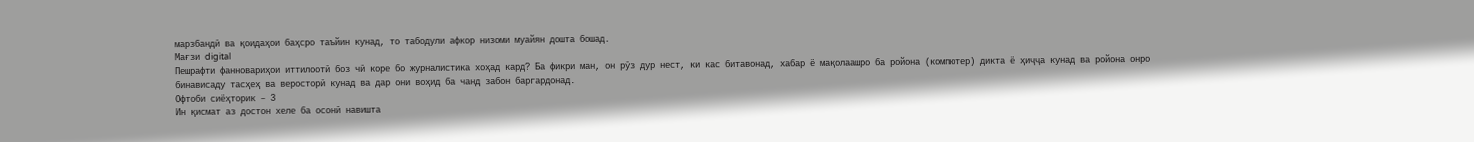марзбандӣ ва қоидаҳои баҳсро таъйин кунад, то табодули афкор низоми муайян дошта бошад.
Мағзи digital
Пешрафти фанновариҳои иттилоотӣ боз чӣ коре бо журналистика хоҳад кард? Ба фикри ман, он рӯз дур нест, ки кас битавонад, хабар ё мақолаашро ба ройона (компютер) дикта ё ҳиҷҷа кунад ва ройона онро бинависаду тасҳеҳ ва веросторӣ кунад ва дар они воҳид ба чанд забон баргардонад.
Офтоби сиёҳторик – 3
Ин қисмат аз достон хеле ба осонӣ навишта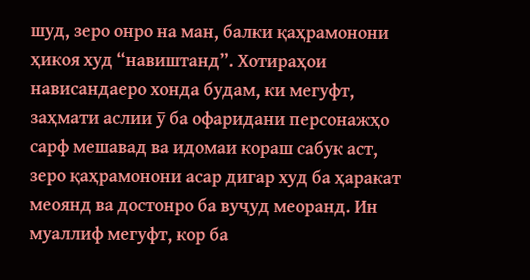шуд, зеро онро на ман, балки қаҳрамонони ҳикоя худ “навиштанд”. Хотираҳои нависандаеро хонда будам, ки мегуфт, заҳмати аслии ӯ ба офаридани персонажҳо сарф мешавад ва идомаи кораш сабук аст, зеро қаҳрамонони асар дигар худ ба ҳаракат меоянд ва достонро ба вуҷуд меоранд. Ин муаллиф мегуфт, кор ба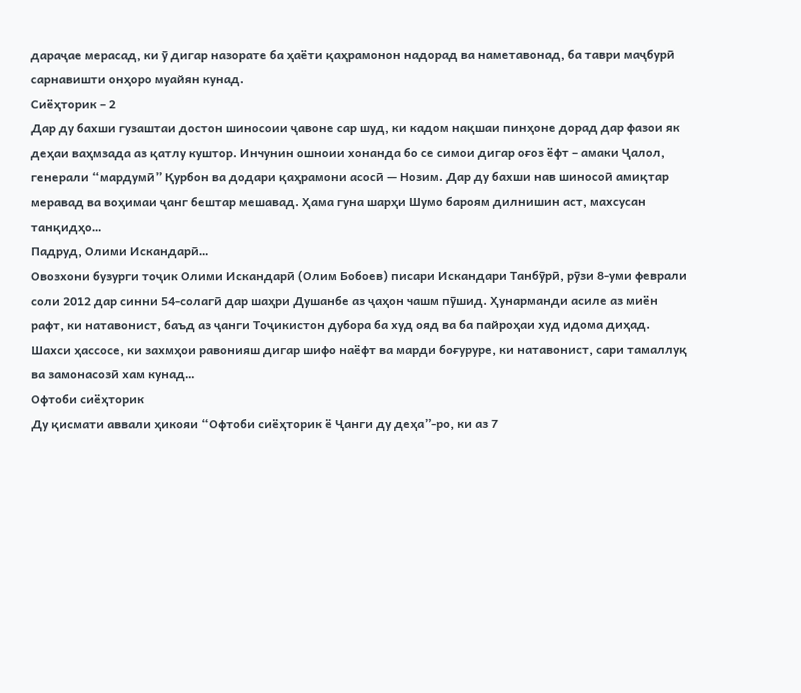дараҷае мерасад, ки ӯ дигар назорате ба ҳаёти қаҳрамонон надорад ва наметавонад, ба таври маҷбурӣ сарнавишти онҳоро муайян кунад.
Сиёҳторик – 2
Дар ду бахши гузаштаи достон шиносоии ҷавоне сар шуд, ки кадом нақшаи пинҳоне дорад дар фазои як деҳаи ваҳмзада аз қатлу куштор. Инчунин ошноии хонанда бо се симои дигар оғоз ёфт – амаки Ҷалол, генерали “мардумӣ” Қурбон ва додари қаҳрамони асосӣ — Нозим. Дар ду бахши нав шиносоӣ амиқтар меравад ва воҳимаи ҷанг бештар мешавад. Ҳама гуна шарҳи Шумо бароям дилнишин аст, махсусан танқидҳо…
Падруд, Олими Искандарӣ…
Овозхони бузурги тоҷик Олими Искандарӣ (Олим Бобоев) писари Искандари Танбӯрӣ, рӯзи 8-уми феврали соли 2012 дар синни 54-солагӣ дар шаҳри Душанбе аз ҷаҳон чашм пӯшид. Ҳунарманди асиле аз миён рафт, ки натавонист, баъд аз ҷанги Тоҷикистон дубора ба худ ояд ва ба пайроҳаи худ идома диҳад. Шахси ҳассосе, ки захмҳои равонияш дигар шифо наёфт ва марди боғуруре, ки натавонист, сари тамаллуқ ва замонасозӣ хам кунад…
Офтоби сиёҳторик
Ду қисмати аввали ҳикояи “Офтоби сиёҳторик ё Ҷанги ду деҳа”-ро, ки аз 7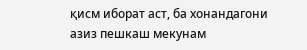қисм иборат аст, ба хонандагони азиз пешкаш мекунам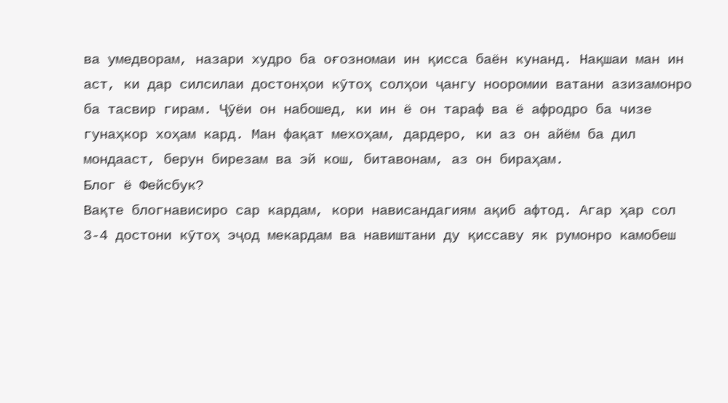ва умедворам, назари худро ба оғозномаи ин қисса баён кунанд. Нақшаи ман ин аст, ки дар силсилаи достонҳои кӯтоҳ солҳои ҷангу нооромии ватани азизамонро ба тасвир гирам. Ҷӯёи он набошед, ки ин ё он тараф ва ё афродро ба чизе гунаҳкор хоҳам кард. Ман фақат мехоҳам, дардеро, ки аз он айём ба дил мондааст, берун бирезам ва эй кош, битавонам, аз он бираҳам.
Блог ё Фейсбук?
Вақте блогнависиро сар кардам, кори нависандагиям ақиб афтод. Агар ҳар сол 3-4 достони кӯтоҳ эҷод мекардам ва навиштани ду қиссаву як румонро камобеш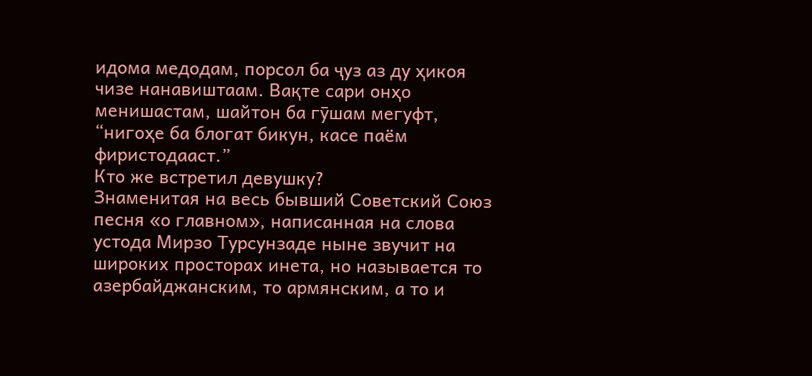идома медодам, порсол ба ҷуз аз ду ҳикоя чизе нанавиштаам. Вақте сари онҳо менишастам, шайтон ба гӯшам мегуфт, “нигоҳе ба блогат бикун, касе паём фиристодааст.”
Кто же встретил девушку?
Знаменитая на весь бывший Советский Союз песня «о главном», написанная на слова устода Мирзо Турсунзаде ныне звучит на широких просторах инета, но называется то азербайджанским, то армянским, а то и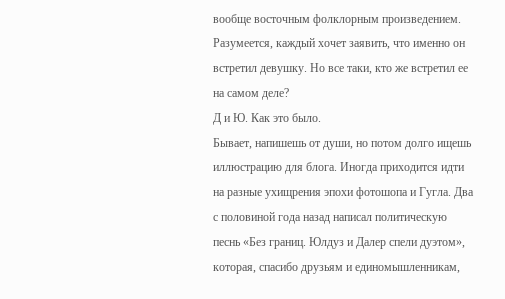вообще восточным фолклорным произведением. Разумеется, каждый хочет заявить, что именно он встретил девушку. Но все таки, кто же встретил ее на самом деле?
Д и Ю. Как это было.
Бывает, напишешь от души, но потом долго ищешь иллюстрацию для блога. Иногда приходится идти на разные ухищрения эпохи фотошопа и Гугла. Два с половиной года назад написал политическую песнь «Без границ. Юлдуз и Далер спели дуэтом», которая, спасибо друзьям и единомышленникам,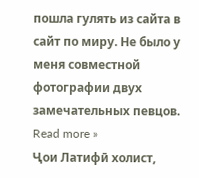пошла гулять из сайта в сайт по миру. Не было у меня совместной фотографии двух замечательных певцов. Read more »
Ҷои Латифӣ холист,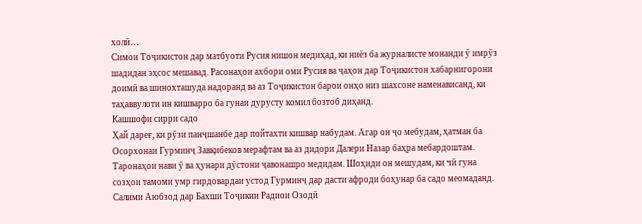холӣ…
Симои Тоҷикистон дар матбуоти Русия нишон медиҳад, ки ниёз ба журналисте монанди ӯ имрӯз шадидан эҳсос мешавад. Расонаҳои ахбори оми Русия ва ҷаҳон дар Тоҷикистон хабарнигорони доимӣ ва шинохташуда надоранд ва аз Тоҷикистон барои онҳо низ шахсоне наменависанд, ки таҳаввулоти ин кишварро ба гунаи дурусту комил бозтоб диҳанд.
Кашшофи сирри садо
Ҳай дареғ, ки рӯзи панҷшанбе дар пойтахти кишвар набудам. Агар он ҷо мебудам, ҳатман ба Осорхонаи Гурминҷ Завқибеков мерафтам ва аз дидори Далери Назар баҳра мебардоштам. Таронаҳои нави ӯ ва ҳунари дӯстони ҷавонашро медидам. Шоҳиди он мешудам, ки чӣ гуна созҳои тамоми умр гирдовардаи устод Гурминҷ дар дасти афроди боҳунар ба садо меомаданд.
Салими Аюбзод дар Бахши Тоҷикии Радиои Озодӣ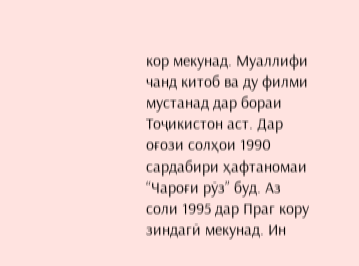кор мекунад. Муаллифи чанд китоб ва ду филми мустанад дар бораи Тоҷикистон аст. Дар оғози солҳои 1990 сардабири ҳафтаномаи “Чароғи рӯз” буд. Аз соли 1995 дар Праг кору зиндагӣ мекунад. Ин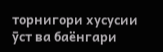торнигори хусусии ӯст ва баёнгари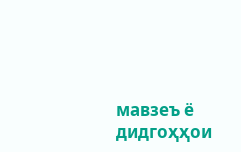мавзеъ ё дидгоҳҳои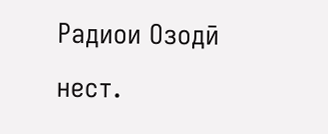Радиои Озодӣ нест.